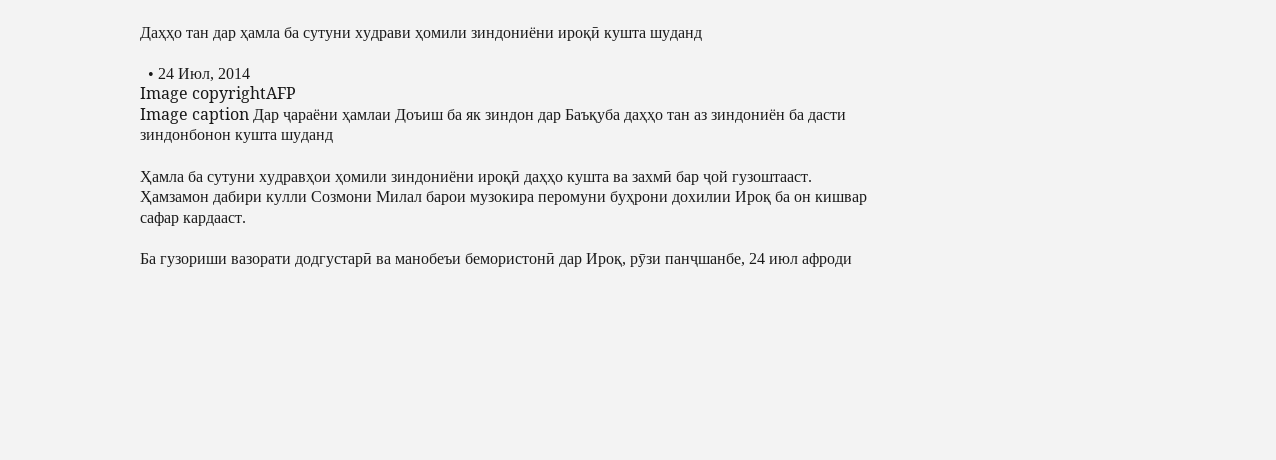Даҳҳо тан дар ҳамла ба сутуни худрави ҳомили зиндониёни ироқӣ кушта шуданд

  • 24 Июл, 2014
Image copyrightAFP
Image caption Дар ҷараёни ҳамлаи Доъиш ба як зиндон дар Баъқуба даҳҳо тан аз зиндониён ба дасти зиндонбонон кушта шуданд

Ҳамла ба сутуни худравҳои ҳомили зиндониёни ироқӣ даҳҳо кушта ва захмӣ бар ҷой гузоштааст. Ҳамзамон дабири кулли Созмони Милал барои музокира перомуни буҳрони дохилии Ироқ ба он кишвар сафар кардааст.

Ба гузориши вазорати додгустарӣ ва манобеъи бемористонӣ дар Ироқ, рӯзи панҷшанбе, 24 июл афроди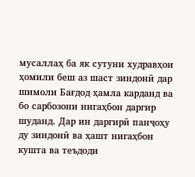мусаллаҳ ба як сутуни худравҳои ҳомили беш аз шаст зиндонӣ дар шимоли Бағдод ҳамла карданд ва бо сарбозони нигаҳбон даргир шуданд. Дар ин даргирӣ панҷоҳу ду зиндонӣ ва ҳашт нигаҳбон кушта ва теъдоди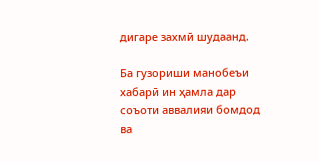дигаре захмӣ шудаанд.

Ба гузориши манобеъи хабарӣ ин ҳамла дар соъоти аввалияи бомдод ва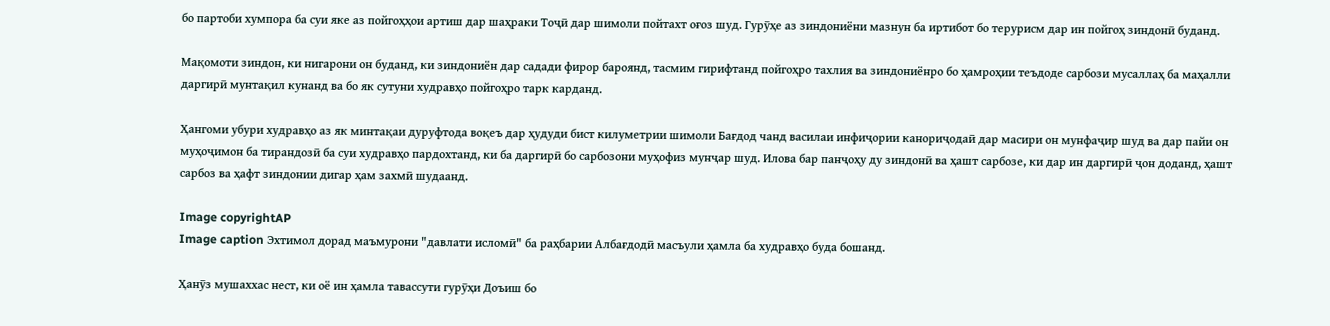бо партоби хумпора ба суи яке аз пойгоҳҳои артиш дар шаҳраки Тоҷӣ дар шимоли пойтахт оғоз шуд. Гурӯҳе аз зиндониёни мазнун ба иртибот бо терурисм дар ин пойгоҳ зиндонӣ буданд.

Мақомоти зиндон, ки нигарони он буданд, ки зиндониён дар садади фирор бароянд, тасмим гирифтанд пойгоҳро тахлия ва зиндониёнро бо ҳамроҳии теъдоде сарбози мусаллаҳ ба маҳалли даргирӣ мунтақил кунанд ва бо як сутуни худравҳо пойгоҳро тарк карданд.

Ҳангоми убури худравҳо аз як минтақаи дуруфтода воқеъ дар ҳудуди бист килуметрии шимоли Бағдод чанд василаи инфиҷории канориҷодаӣ дар масири он мунфаҷир шуд ва дар пайи он муҳоҷимон ба тирандозӣ ба суи худравҳо пардохтанд, ки ба даргирӣ бо сарбозони муҳофиз мунҷар шуд. Илова бар панҷоҳу ду зиндонӣ ва ҳашт сарбозе, ки дар ин даргирӣ ҷон доданд, ҳашт сарбоз ва ҳафт зиндонии дигар ҳам захмӣ шудаанд.

Image copyrightAP
Image caption Эхтимол дорад маъмурони "давлати исломӣ" ба раҳбарии Албағдодӣ масъули ҳамла ба худравҳо буда бошанд.

Ҳанӯз мушаххас нест, ки оё ин ҳамла тавассути гурӯҳи Доъиш бо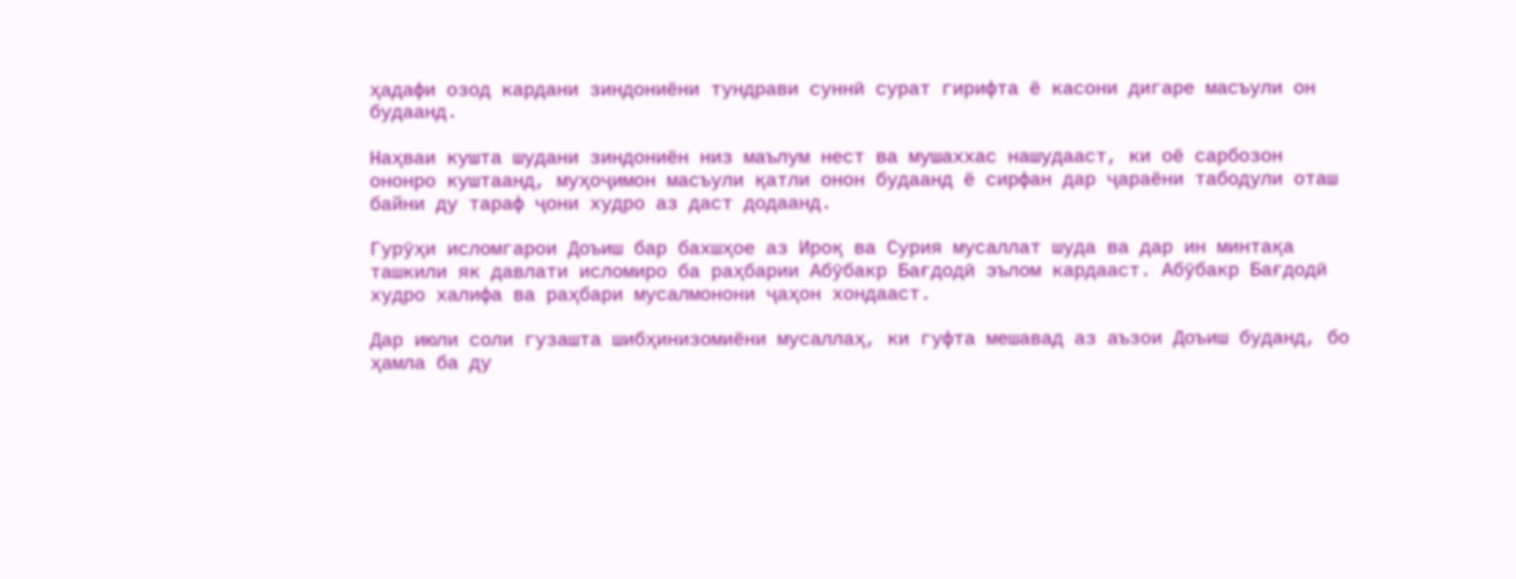ҳадафи озод кардани зиндониёни тундрави суннӣ сурат гирифта ё касони дигаре масъули он будаанд.

Наҳваи кушта шудани зиндониён низ маълум нест ва мушаххас нашудааст, ки оё сарбозон ононро куштаанд, муҳоҷимон масъули қатли онон будаанд ё сирфан дар ҷараёни табодули оташ байни ду тараф ҷони худро аз даст додаанд.

Гурӯҳи исломгарои Доъиш бар бахшҳое аз Ироқ ва Сурия мусаллат шуда ва дар ин минтақа ташкили як давлати исломиро ба раҳбарии Абӯбакр Бағдодӣ эълом кардааст. Абӯбакр Бағдодӣ худро халифа ва раҳбари мусалмонони ҷаҳон хондааст.

Дар июли соли гузашта шибҳинизомиёни мусаллаҳ, ки гуфта мешавад аз аъзои Доъиш буданд, бо ҳамла ба ду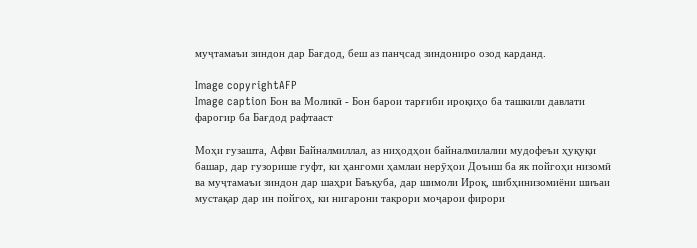муҷтамаъи зиндон дар Бағдод, беш аз панҷсад зиндониро озод карданд.

Image copyrightAFP
Image caption Бон ва Моликӣ - Бон барои тарғиби ироқиҳо ба ташкили давлати фарогир ба Бағдод рафтааст

Моҳи гузашта, Афви Байналмиллал, аз ниҳодҳои байналмилалии мудофеъи ҳуқуқи башар, дар гузорише гуфт, ки ҳангоми ҳамлаи нерӯҳои Доъиш ба як пойгоҳи низомӣ ва муҷтамаъи зиндон дар шаҳри Баъқуба, дар шимоли Ироқ, шибҳинизомиёни шиъаи мустақар дар ин пойгоҳ, ки нигарони такрори моҷарои фирори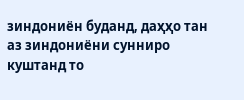зиндониён буданд, даҳҳо тан аз зиндониёни сунниро куштанд то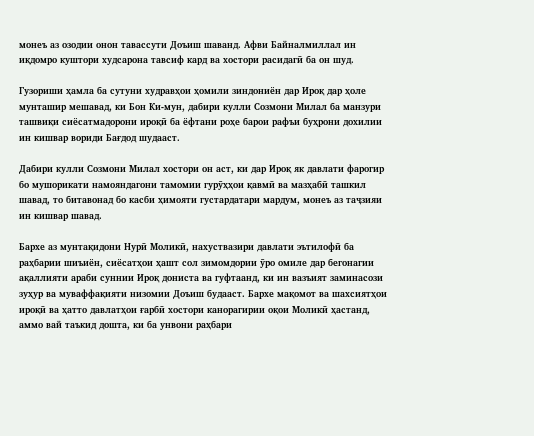монеъ аз озодии онон тавассути Доъиш шаванд. Афви Байналмиллал ин иқдомро куштори худсарона тавсиф кард ва хостори расидагӣ ба он шуд.

Гузориши ҳамла ба сутуни худравҳои ҳомили зиндониён дар Ироқ дар ҳоле мунташир мешавад, ки Бон Ки-мун, дабири кулли Созмони Милал ба манзури ташвиқи сиёсатмадорони ироқӣ ба ёфтани роҳе барои рафъи буҳрони дохилии ин кишвар вориди Бағдод шудааст.

Дабири кулли Созмони Милал хостори он аст, ки дар Ироқ як давлати фарогир бо мушорикати намояндагони тамомии гурӯҳҳои қавмӣ ва мазҳабӣ ташкил шавад, то битавонад бо касби ҳимояти густардатари мардум, монеъ аз таҷзияи ин кишвар шавад.

Бархе аз мунтақидони Нурӣ Моликӣ, нахуствазири давлати эътилофӣ ба раҳбарии шиъиён, сиёсатҳои ҳашт сол зимомдории ӯро омиле дар бегонагии ақаллияти араби суннии Ироқ дониста ва гуфтаанд, ки ин вазъият заминасози зуҳур ва муваффақияти низомии Доъиш будааст. Бархе мақомот ва шахсиятҳои ироқӣ ва ҳатто давлатҳои ғарбӣ хостори канорагирии оқои Моликӣ ҳастанд, аммо вай таъкид дошта, ки ба унвони раҳбари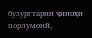бузургтарин ҷиноҳи порлумонӣ,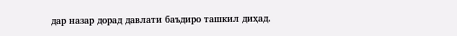дар назар дорад давлати баъдиро ташкил диҳад.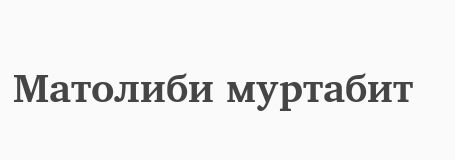Матолиби муртабит